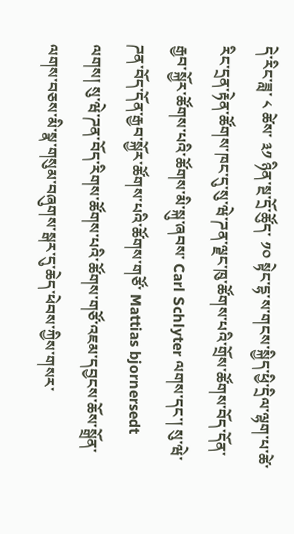དེ་རིང་ཟླ་ ༨ ཚེས་ ༣༡ ཉིན་སྔ་དྲོ་ཚོུད་ ༡༠ སྟེང་དྷ་ས་གངས་སྐྱིད་ཕྱི་དྲིལ་ལྷག་པ་ཚེ་རིང་དྲན་རྟེན་ཚོགས་ཁང་དུ་སུ་ཝེ་ཌན་ལྗང་ཁུ་ཚོགས་པའི་གྲོས་ཚོགས་བོད་དོན་རྒྱབ་སྐྱོར་ཚོགས་པའི་ཚོགས་མི་སྐུ་ཞབས་ Carl Schlyter ལགས་དང་། སུ་ཝེ་ཌན་བོད་དོན་རྒྱབ་སྐྱོར་ཚོགས་པའི་ཚོགས་གཙོ་ Mattias bjornersedt ལགས། སུ་ཝེ་ཌན་བོད་རིགས་ཚོགས་པའི་ཚོགས་གཙོ་འཇམ་དབྱངས་ཆོས་སྒྲོན་ལགས་བཅས་མི་སྣ་གསུམ་བཞུགས་སྒར་དུ་ཆེད་ཕེབས་ཀྱིས་གསར་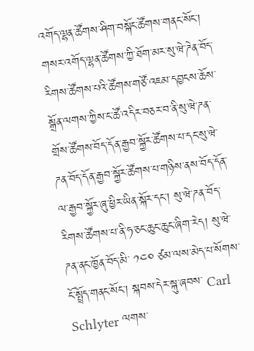འགོད་ལྷན་ཚོགས་ཤིག་བསྐོང་ཚོགས་གནང་སོང་། གསར་འགོད་ལྷན་ཚོགས་ཀྱི་ཐོག་མར་སུ་ཝེ་ཌེན་བོད་རིགས་ཚོགས་པའི་ཚོགས་གཙོ་འཇམ་དབྱངས་ཆོས་སྒྲོན་ལགས་ཀྱིས་ང་ཚོ་འདིར་བཅར་བ་ནི་སུ་ཝེ་ཌན་གྲོས་ཚོགས་བོད་དོན་རྒྱབ་སྐྱོར་ཚོགས་པ་དང་སུ་ཝེ་ཌན་བོད་དོན་རྒྱབ་སྐྱོར་ཚོགས་པ་གཉིས་ནས་བོད་དོན་ལ་རྒྱབ་སྐྱོར་ཞུ་ཕྱིར་ཡིན་སྐོར་དང་། སུ་ཝེ་ཌན་བོད་རིགས་ཚོགས་པ་ནི་ཧ་ཅང་ཆུང་ཆུང་ཞིག་རེད། སུ་ཝེ་ཌན་ནང་ཁྱོན་བོད་མི་ ༡༤༠ ཙམ་ལས་མེད་པ་སོགས་ངོ་སྤྲོད་གནང་སོང་། སྐབས་དེར་སྐུ་ཞབས་ Carl Schlyter ལགས་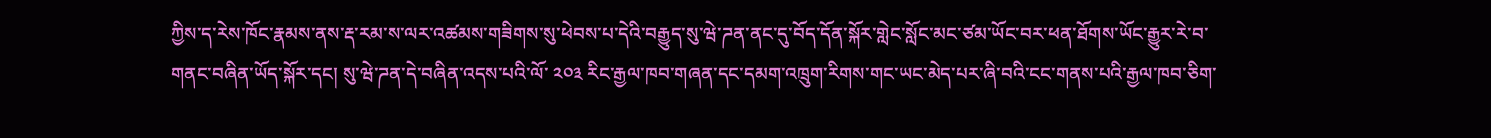ཀྱིས་ད་རེས་ཁོང་རྣམས་ནས་རྡ་རམ་ས་ལར་འཚམས་གཟིགས་སུ་ཕེབས་པ་དེའི་བརྒྱུད་སུ་ཝེ་ཌན་ནང་དུ་བོད་དོན་སྐོར་གླེང་སློང་མང་ཙམ་ཡོང་བར་ཕན་ཐོགས་ཡོང་རྒྱུར་རེ་བ་གནང་བཞིན་ཡོད་སྐོར་དང། སུ་ཝེ་ཌན་དེ་བཞིན་འདས་པའི་ལོ་ ༢༠༣ རིང་རྒྱལ་ཁབ་གཞན་དང་དམག་འཁྲུག་རིགས་གང་ཡང་མེད་པར་ཞི་བའི་ངང་གནས་པའི་རྒྱལ་ཁབ་ཅིག་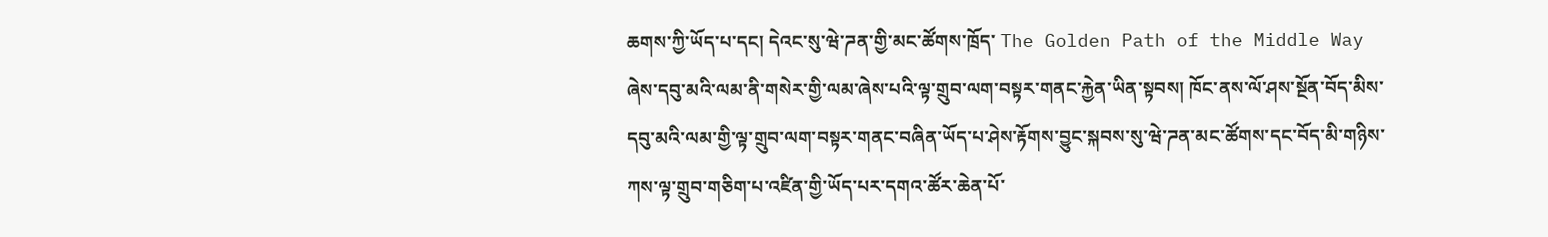ཆགས་ཀྱི་ཡོད་པ་དང། དེའང་སུ་ཝེ་ཌན་གྱི་མང་ཚོགས་ཁྲོད་ The Golden Path of the Middle Way ཞེས་དབུ་མའི་ལམ་ནི་གསེར་གྱི་ལམ་ཞེས་པའི་ལྟ་གྲུབ་ལག་བསྟར་གནང་རྐྱེན་ཡིན་སྟབས། ཁོང་ནས་ལོ་ཤས་སྔོན་བོད་མིས་དབུ་མའི་ལམ་གྱི་ལྟ་གྲུབ་ལག་བསྟར་གནང་བཞིན་ཡོད་པ་ཤེས་རྟོགས་བྱུང་སྐབས་སུ་ཝེ་ཌན་མང་ཚོགས་དང་བོད་མི་གཉིས་ཀས་ལྟ་གྲུབ་གཅིག་པ་འཛིན་གྱི་ཡོད་པར་དགའ་ཚོར་ཆེན་པོ་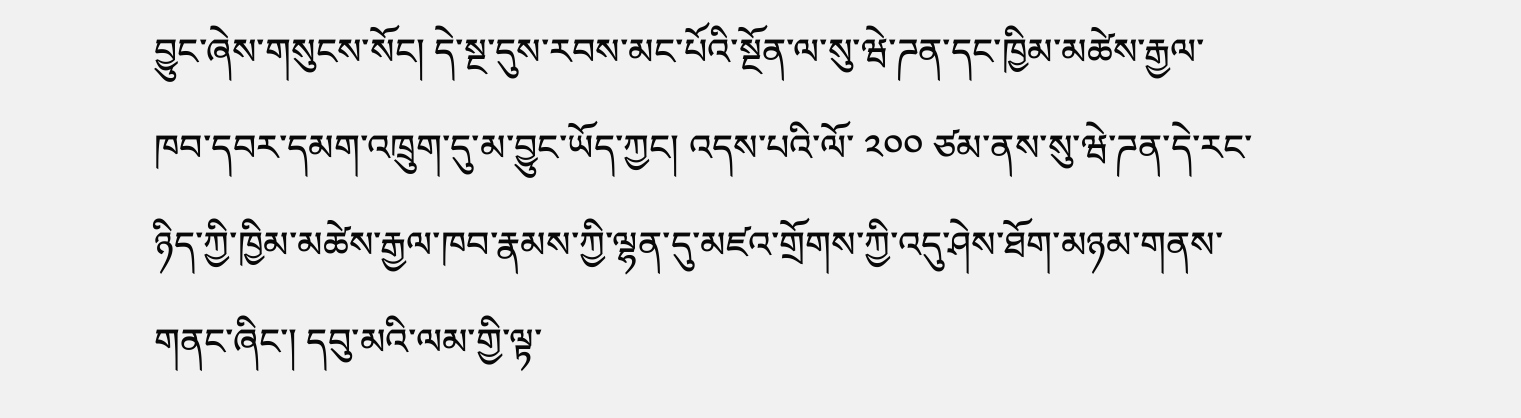བྱུང་ཞེས་གསུངས་སོང། དེ་སྔ་དུས་རབས་མང་པོའི་སྔོན་ལ་སུ་ཝེ་ཌན་དང་ཁྱིམ་མཚེས་རྒྱལ་ཁབ་དབར་དམག་འཁྲུག་དུ་མ་བྱུང་ཡོད་ཀྱང། འདས་པའི་ལོ་ ༢༠༠ ཙམ་ནས་སུ་ཝེ་ཌན་དེ་རང་ཉིད་ཀྱི་ཁྱིམ་མཚེས་རྒྱལ་ཁབ་རྣམས་ཀྱི་ལྷན་དུ་མཛའ་གྲོགས་ཀྱི་འདུ་ཤེས་ཐོག་མཉམ་གནས་གནང་ཞིང་། དབུ་མའི་ལམ་གྱི་ལྟ་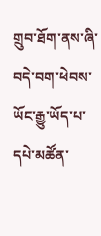གྲུབ་ཐོག་ནས་ཞི་བདེ་བག་ཕེབས་ཡོང་རྒྱུ་ཡོད་པ་དཔེ་མཚོན་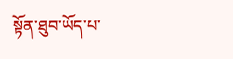སྟོན་ཐུབ་ཡོད་པ་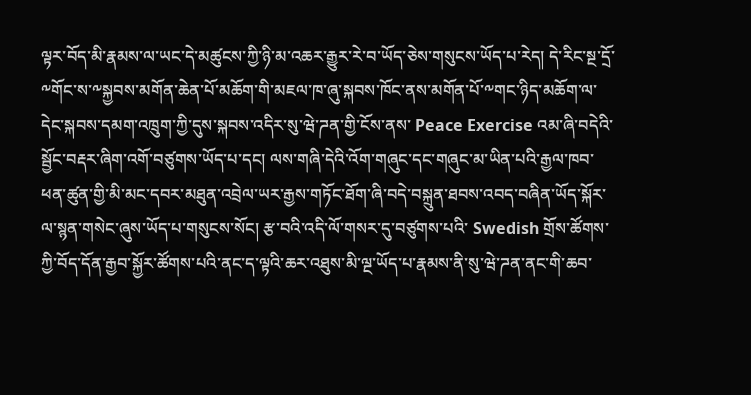ལྟར་བོད་མི་རྣམས་ལ་ཡང་དེ་མཚུངས་ཀྱི་ཉི་མ་འཆར་རྒྱུར་རེ་བ་ཡོད་ཅེས་གསུངས་ཡོད་པ་རེད། དེ་རིང་སྔ་དྲོ་༸གོང་ས་༸སྐྱབས་མགོན་ཆེན་པོ་མཆོག་གི་མཇལ་ཁ་ཞུ་སྐབས་ཁོང་ནས་མགོན་པོ་༸གང་ཉིད་མཆོག་ལ་དེང་སྐབས་དམག་འཁྲུག་ཀྱི་དུས་སྐབས་འདིར་སུ་ཝེ་ཌན་གྱི་ངོས་ནས་ Peace Exercise འམ་ཞི་བདེའི་སྦྱོང་བརྡར་ཞིག་འགོ་བཙུགས་ཡོད་པ་དང། ལས་གཞི་དེའི་འོག་གཞུང་དང་གཞུང་མ་ཡིན་པའི་རྒྱལ་ཁབ་ཕན་ཚུན་གྱི་མི་མང་དབར་མཐུན་འབྲེལ་ཡར་རྒྱས་གཏོང་ཐོག་ཞི་བདེ་བསྐྲུན་ཐབས་འབད་བཞིན་ཡོད་སྐོར་ལ་སྙན་གསེང་ཞུས་ཡོད་པ་གསུངས་སོང། རྩ་བའི་འདི་ལོ་གསར་དུ་བཙུགས་པའི་ Swedish གྲོས་ཚོགས་ཀྱི་བོད་དོན་རྒྱབ་སྐྱོར་ཚོགས་པའི་ནང་ད་ལྟའི་ཆར་འཐུས་མི་ལྔ་ཡོད་པ་རྣམས་ནི་སུ་ཝེ་ཌན་ནང་གི་ཆབ་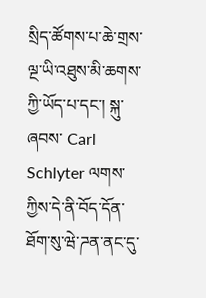སྲིད་ཚོགས་པ་ཆེ་གྲས་ལྔ་ཡི་འཐུས་མི་ཆགས་ཀྱི་ཡོད་པ་དང་། སྐུ་ཞབས་ Carl Schlyter ལགས་ཀྱིས་དེ་ནི་བོད་དོན་ཐོག་སུ་ཝེ་ཌན་ནང་དུ་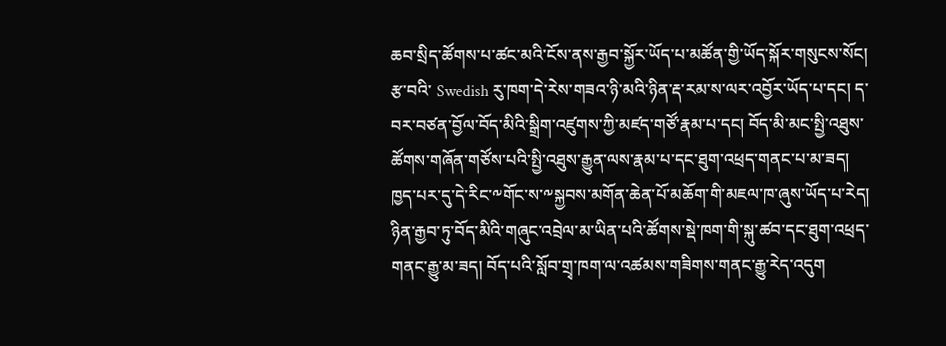ཆབ་སྲིད་ཚོགས་པ་ཚང་མའི་ངོས་ནས་རྒྱབ་སྐྱོར་ཡོད་པ་མཚོན་གྱི་ཡོད་སྐོར་གསུངས་སོང། རྩ་བའི་ Swedish རུ་ཁག་དེ་རེས་གཟའ་ཉི་མའི་ཉིན་རྡ་རམ་ས་ལར་འབྱོར་ཡོད་པ་དང། ད་བར་བཙན་བྱོལ་བོད་མིའི་སྒྲིག་འཛུགས་ཀྱི་མཛད་གཙོ་རྣམ་པ་དང། བོད་མི་མང་སྤྱི་འཐུས་ཚོགས་གཞོན་གཙོས་པའི་སྤྱི་འཐུས་རྒྱུན་ལས་རྣམ་པ་དང་ཐུག་འཕྲད་གནང་པ་མ་ཟད། ཁྱད་པར་དུ་དེ་རིང་༸གོང་ས་༸སྐྱབས་མགོན་ཆེན་པོ་མཆོག་གི་མཇལ་ཁ་ཞུས་ཡོད་པ་རེད། ཉིན་རྒྱབ་ཏུ་བོད་མིའི་གཞུང་འབྲེལ་མ་ཡིན་པའི་ཚོགས་སྡེ་ཁག་གི་སྐུ་ཚབ་དང་ཐུག་འཕྲད་གནང་རྒྱུ་མ་ཟད། བོད་པའི་སློབ་གྲྭ་ཁག་ལ་འཚམས་གཟིགས་གནང་རྒྱུ་རེད་འདུག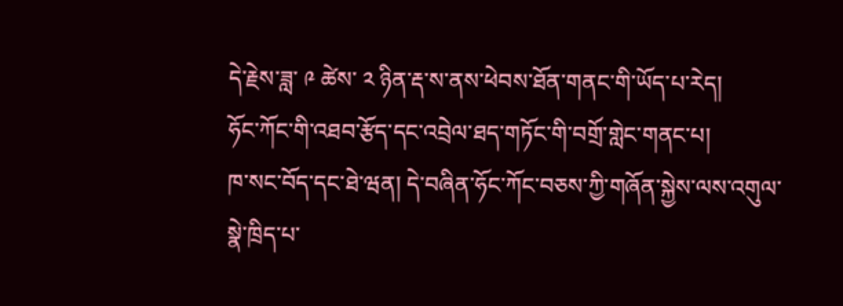དེ་རྗེས་ཟླ་ ༩ ཚེས་ ༢ ཉིན་རྡ་ས་ནས་ཕེབས་ཐོན་གནང་གི་ཡོད་པ་རེད།
ཧོང་ཀོང་གི་འཐབ་རྩོད་དང་འབྲེལ་ཐད་གཏོང་གི་བགྲོ་གླེང་གནང་པ།
ཁ་སང་བོད་དང་ཐེ་ཝན། དེ་བཞིན་ཧོང་ཀོང་བཅས་ཀྱི་གཞོན་སྐྱེས་ལས་འགུལ་སྣེ་ཁྲིད་པ་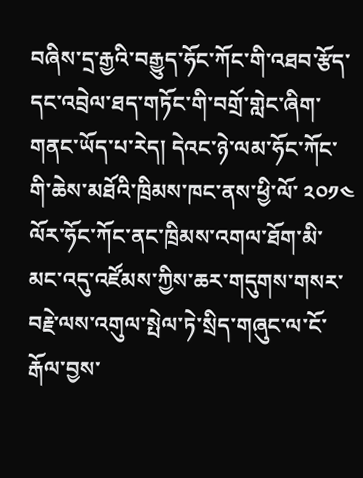བཞིས་དྲ་རྒྱའི་བརྒྱུད་ཧོང་ཀོང་གི་འཐབ་རྩོད་དང་འབྲེལ་ཐད་གཏོང་གི་བགྲོ་གླེང་ཞིག་གནང་ཡོད་པ་རེད། དེའང་ཉེ་ལམ་ཧོང་ཀོང་གི་ཆེས་མཐོའི་ཁྲིམས་ཁང་ནས་ཕྱི་ལོ་ ༢༠༡༤ ལོར་ཧོང་ཀོང་ནང་ཁྲིམས་འགལ་ཐོག་མི་མང་འདུ་འཛོམས་ཀྱིས་ཆར་གདུགས་གསར་བརྗེ་ལས་འགུལ་སྤེལ་ཏེ་སྲིད་གཞུང་ལ་ངོ་རྒོལ་བྱས་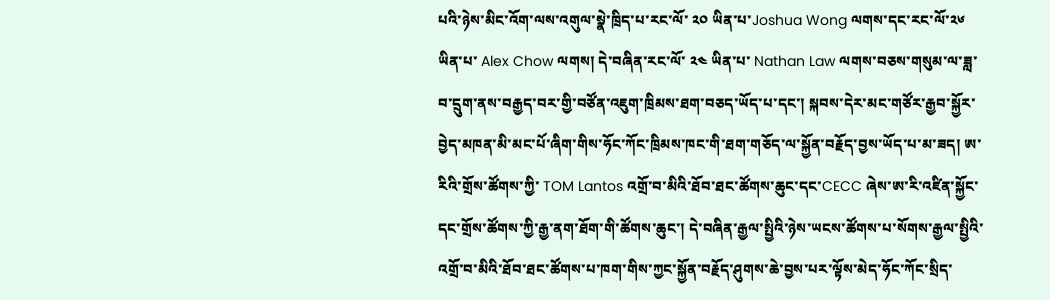པའི་ཉེས་མིང་འོག་ལས་འགུལ་སྣེ་ཁྲིད་པ་རང་ལོ་ ༢༠ ཡིན་པ་Joshua Wong ལགས་དང་རང་ལོ་༢༦ ཡིན་པ་ Alex Chow ལགས། དེ་བཞིན་རང་ལོ་ ༢༤ ཡིན་པ་ Nathan Law ལགས་བཅས་གསུམ་ལ་ཟླ་བ་དྲུག་ནས་བརྒྱད་བར་གྱི་བཙོན་འཇུག་ཁྲིམས་ཐག་བཅད་ཡོད་པ་དང་། སྐབས་དེར་མང་གཙོར་རྒྱབ་སྐྱོར་བྱེད་མཁན་མི་མང་པོ་ཞིག་གིས་ཧོང་ཀོང་ཁྲིམས་ཁང་གི་ཐག་གཅོད་ལ་སྐྱོན་བརྗོད་བྱས་ཡོད་པ་མ་ཟད། ཨ་རིའི་གྲོས་ཚོགས་ཀྱི་ TOM Lantos འགྲོ་བ་མིའི་ཐོབ་ཐང་ཚོགས་ཆུང་དང་CECC ཞེས་ཨ་རི་འཛིན་སྐྱོང་དང་གྲོས་ཚོགས་ཀྱི་རྒྱ་ནག་ཐོག་གི་ཚོགས་ཆུང་། དེ་བཞིན་རྒྱལ་སྤྱིའི་ཉེས་ཡངས་ཚོགས་པ་སོགས་རྒྱལ་སྤྱིའི་འགྲོ་བ་མིའི་ཐོབ་ཐང་ཚོགས་པ་ཁག་གིས་ཀྱང་སྐྱོན་བརྗོད་ཤུགས་ཆེ་བྱས་པར་ལྟོས་མེད་ཧོང་ཀོང་སྲིད་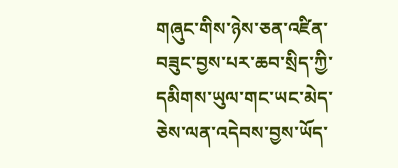གཞུང་གིས་ཉེས་ཅན་འཛིན་བཟུང་བྱས་པར་ཆབ་སྲིད་ཀྱི་དམིགས་ཡུལ་གང་ཡང་མེད་ཅེས་ལན་འདེབས་བྱས་ཡོད་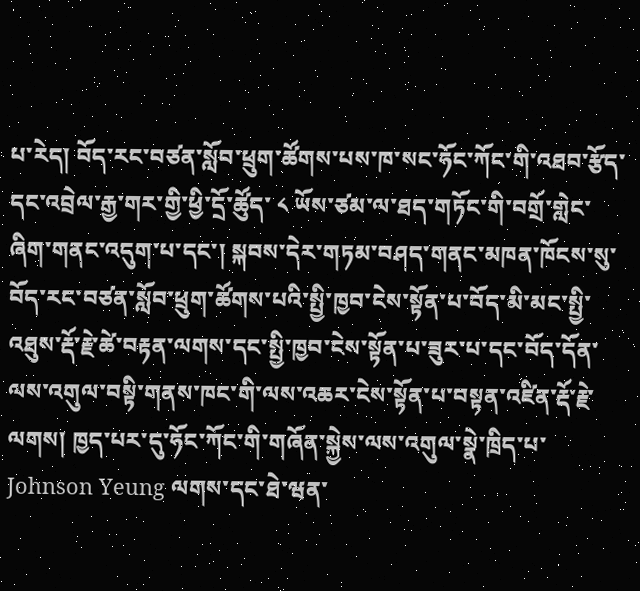པ་རེད། བོད་རང་བཙན་སློབ་ཕྲུག་ཚོགས་པས་ཁ་སང་ཧོང་ཀོང་གི་འཐབ་རྩོད་དང་འབྲེལ་རྒྱ་གར་གྱི་ཕྱི་དྲོ་ཚོུད་ ༨ ཡོས་ཙམ་ལ་ཐད་གཏོང་གི་བགྲོ་གླེང་ཞིག་གནང་འདུག་པ་དང་། སྐབས་དེར་གཏམ་བཤད་གནང་མཁན་ཁོངས་སུ་བོད་རང་བཙན་སློབ་ཕྲུག་ཚོགས་པའི་སྤྱི་ཁྱབ་ངེས་སྟོན་པ་བོད་མི་མང་སྤྱི་འཐུས་རྡོ་རྗེ་ཚེ་བརྟན་ལགས་དང་སྤྱི་ཁྱབ་ངེས་སྟོན་པ་ཟུར་པ་དང་བོད་དོན་ལས་འགུལ་བསྟི་གནས་ཁང་གི་ལས་འཆར་ངེས་སྟོན་པ་བསྟན་འཛིན་རྡོ་རྗེ་ལགས། ཁྱད་པར་དུ་ཧོང་ཀོང་གི་གཞོན་སྐྱེས་ལས་འགུལ་སྣེ་ཁྲིད་པ་ Johnson Yeung ལགས་དང་ཐེ་ཝན་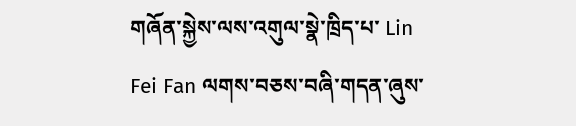གཞོན་སྐྱེས་ལས་འགུལ་སྣེ་ཁྲིད་པ་ Lin Fei Fan ལགས་བཅས་བཞི་གདན་ཞུས་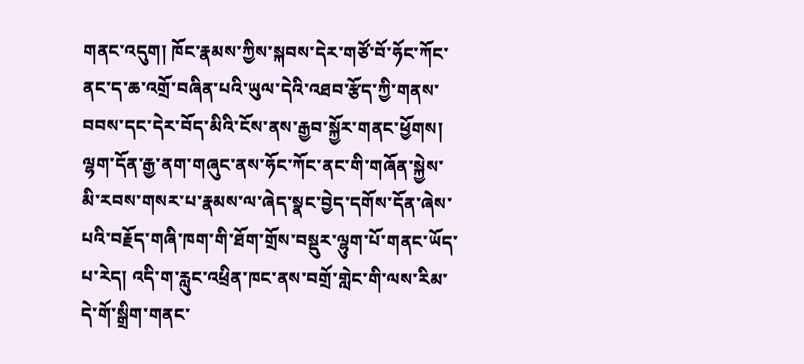གནང་འདུག། ཁོང་རྣམས་ཀྱིས་སྐབས་དེར་གཙོ་བོ་ཧོང་ཀོང་ནང་ད་ཆ་འགྲོ་བཞིན་པའི་ཡུལ་དེའི་འཐབ་རྩོད་ཀྱི་གནས་བབས་དང་དེར་བོད་མིའི་ངོས་ནས་རྒྱབ་སྐྱོར་གནང་ཕྱོགས། ལྷག་དོན་རྒྱ་ནག་གཞུང་ནས་ཧོང་ཀོང་ནང་གི་གཞོན་སྐྱེས་མི་རབས་གསར་པ་རྣམས་ལ་ཞེད་སྣང་བྱེད་དགོས་དོན་ཞེས་པའི་བརྗོད་གཞི་ཁག་གི་ཐོག་གྲོས་བསྡུར་ལྷུག་པོ་གནང་ཡོད་པ་རེད། འདི་ག་རླུང་འཕྲིན་ཁང་ནས་བགྲོ་གླེང་གི་ལས་རིམ་དེ་གོ་སྒྲིག་གནང་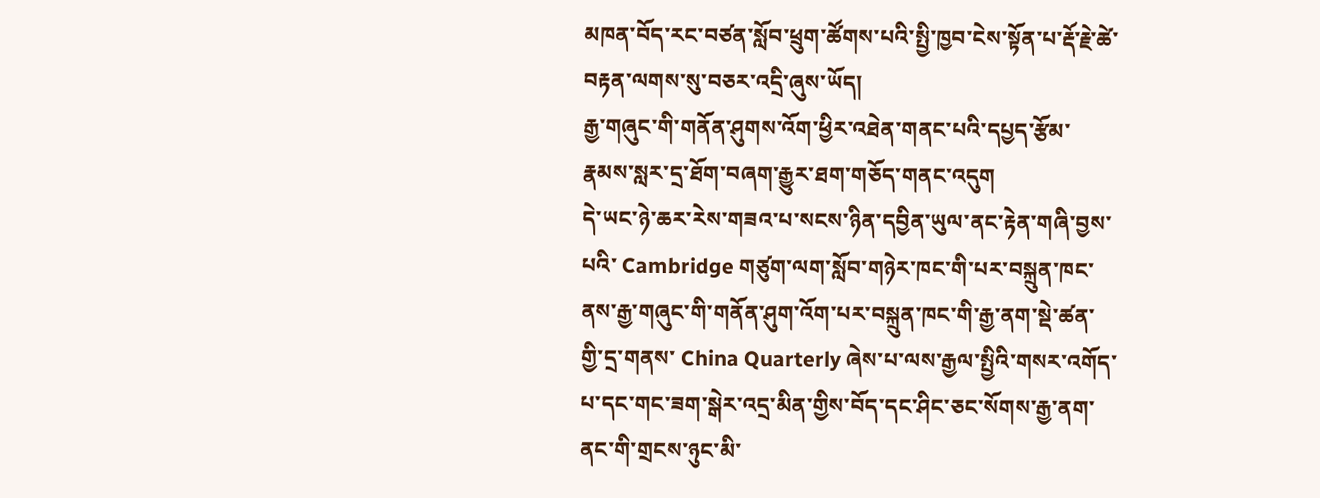མཁན་བོད་རང་བཙན་སློབ་ཕྲུག་ཚོགས་པའི་སྤྱི་ཁྱབ་ངེས་སྟོན་པ་རྡོ་རྗེ་ཚེ་བརྟན་ལགས་སུ་བཅར་འདྲི་ཞུས་ཡོད།
རྒྱ་གཞུང་གི་གནོན་ཤུགས་འོག་ཕྱིར་འཐེན་གནང་པའི་དཔྱད་རྩོམ་རྣམས་སླར་དྲ་ཐོག་བཞག་རྒྱུར་ཐག་གཅོད་གནང་འདུག
དེ་ཡང་ཉེ་ཆར་རེས་གཟའ་པ་སངས་ཉིན་དབྱིན་ཡུལ་ནང་རྟེན་གཞི་བྱས་པའི་ Cambridge གཙུག་ལག་སློབ་གཉེར་ཁང་གི་པར་བསྐྲུན་ཁང་ནས་རྒྱ་གཞུང་གི་གནོན་ཤུག་འོག་པར་བསྐྲུན་ཁང་གི་རྒྱ་ནག་སྡེ་ཚན་གྱི་དྲ་གནས་ China Quarterly ཞེས་པ་ལས་རྒྱལ་སྤྱིའི་གསར་འགོད་པ་དང་གང་ཟག་སྒེར་འདྲ་མིན་གྱིས་བོད་དང་ཤིང་ཅང་སོགས་རྒྱ་ནག་ནང་གི་གྲངས་ཉུང་མི་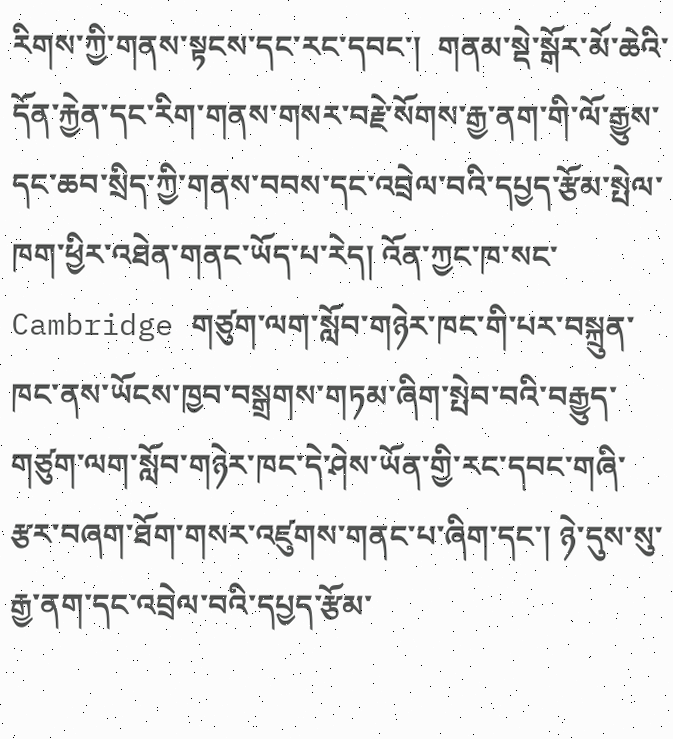རིགས་ཀྱི་གནས་སྟངས་དང་རང་དབང་།  གནམ་སྡེ་སྒོར་མོ་ཆེའི་དོན་རྐྱེན་དང་རིག་གནས་གསར་བརྗེ་སོགས་རྒྱ་ནག་གི་ལོ་རྒྱུས་དང་ཆབ་སྲིད་ཀྱི་གནས་བབས་དང་འབྲེལ་བའི་དཔྱད་རྩོམ་སྤེལ་ཁག་ཕྱིར་འཐེན་གནང་ཡོད་པ་རེད། འོན་ཀྱང་ཁ་སང་ Cambridge གཙུག་ལག་སློབ་གཉེར་ཁང་གི་པར་བསྐྲུན་ཁང་ནས་ཡོངས་ཁྱབ་བསྒྲགས་གཏམ་ཞིག་སྤེབ་བའི་བརྒྱུད་གཙུག་ལག་སློབ་གཉེར་ཁང་དེ་ཤེས་ཡོན་གྱི་རང་དབང་གཞི་རྩར་བཞག་ཐོག་གསར་འཛུགས་གནང་པ་ཞིག་དང་། ཉེ་དུས་སུ་རྒྱ་ནག་དང་འབྲེལ་བའི་དཔྱད་རྩོམ་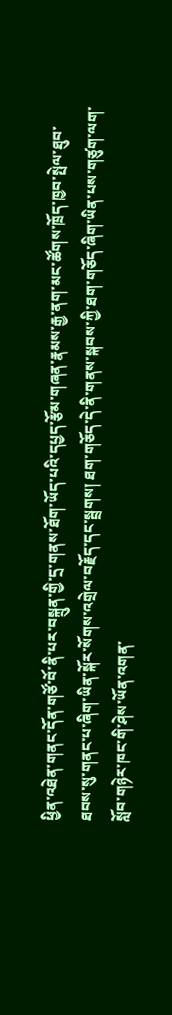ཕྱིན་འཐེན་གནང་དོན་གཙོ་བོ་ནི་པར་བསྐྲུན་གྱི་དྲ་གནས་ཐོག་ཡོད་པའི་དཔྱད་རྩོམ་གཞན་རྣམས་རྒྱ་ནག་མང་ཚོགས་ཁྲོད་ཁྱབ་སྤེལ་ཐུབ་ཐབས་སུ་གནང་པ་ཞིག་ཡིན་སྐོར་སོགས་འགྲེལ་བརྗོད་དང་སྦྲགས། ཐག་གཅོད་དེ་ནི་གནས་སྐབས་ཀྱི་ཐག་གཅོད་ཞིག་ཡིན་པས་གཙུག་ལག་སློབ་གཉེར་ཁང་གི་ཤེས་ཡོན་འགན་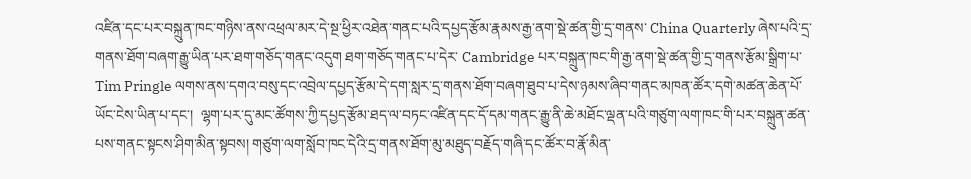འཛིན་དང་པར་བསྐྲུན་ཁང་གཉིས་ནས་འཕྲལ་མར་དེ་སྔ་ཕྱིར་འཐེན་གནང་པའི་དཔྱད་རྩོམ་རྣམས་རྒྱ་ནག་སྡེ་ཚན་གྱི་དྲ་གནས་ China Quarterly ཞེས་པའི་དྲ་གནས་ཐོག་བཞག་རྒྱུ་ཡིན་པར་ཐག་གཅོད་གནང་འདུག ཐག་གཅོད་གནང་པ་དེར་ Cambridge པར་བསྐྲུན་ཁང་གི་རྒྱ་ནག་སྡེ་ཚན་གྱི་དྲ་གནས་རྩོམ་སྒྲིག་པ་ Tim Pringle ལགས་ནས་དགའ་བསུ་དང་འབྲེལ་དཔྱད་རྩོམ་དེ་དག་སླར་དྲ་གནས་ཐོག་བཞག་ཐུབ་པ་དེས་ཉམས་ཞིབ་གནང་མཁན་ཚོར་དགེ་མཚན་ཆེན་པོ་ཡོང་ངེས་ཡིན་པ་དང་།  ལྷག་པར་དུ་མང་ཚོགས་ཀྱི་དཔྱད་རྩོམ་ཐད་ལ་བཏང་འཛིན་དང་དོ་དམ་གནང་རྒྱུ་ནི་ཆེ་མཐོང་ལྡན་པའི་གཙུག་ལག་ཁང་གི་པར་བསྐྲུན་ཚན་པས་གནང་སྟངས་ཤིག་མིན་སྟབས། གཙུག་ལག་སློབ་ཁང་དེའི་དྲ་གནས་ཐོག་མུ་མཐུད་བརྗོད་གཞི་དང་ཚོར་བ་རྣོ་མིན་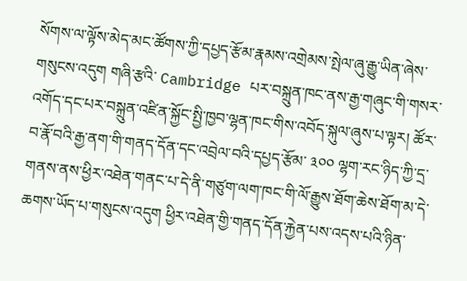སོགས་ལ་ལྟོས་མེད་མང་ཚོགས་ཀྱི་དཔྱད་རྩོམ་རྣམས་འགྲེམས་སྤེལ་ཞུ་རྒྱུ་ཡིན་ཞེས་གསུངས་འདུག གཞི་རྩའི་ Cambridge པར་བསྐྲུན་ཁང་ནས་རྒྱ་གཞུང་གི་གསར་འགོད་དང་པར་བསྐྲུན་འཛིན་སྐྱོང་སྤྱི་ཁྱབ་ལྷན་ཁང་གིས་འབོད་སྐུལ་ཞུས་པ་ལྟར། ཚོར་བ་རྣོ་བའི་རྒྱ་ནག་གི་གནད་དོན་དང་འབྲེལ་བའི་དཔྱད་རྩོམ་ ༣༠༠ ལྷག་རང་ཉིད་ཀྱི་དྲ་གནས་ནས་ཕྱིར་འཐེན་གནང་པ་དེ་ནི་གཙུག་ལག་ཁང་གི་ལོ་རྒྱུས་ཐོག་ཆེས་ཐོག་མ་དེ་ཆགས་ཡོད་པ་གསུངས་འདུག ཕྱིར་འཐེན་གྱི་གནད་དོན་རྐྱེན་པས་འདས་པའི་ཉིན་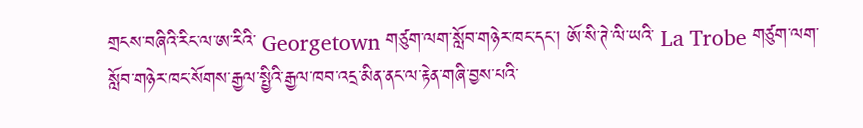གྲངས་བཞིའི་རིང་ལ་ཨ་རིའི་ Georgetown གཙུག་ལག་སློབ་གཉེར་ཁང་དང་། ཨོ་སི་ཊེ་ལི་ཡའི་ La Trobe གཙུག་ལག་སློབ་གཉེར་ཁང་སོགས་རྒྱལ་སྤྱིའི་རྒྱལ་ཁབ་འདྲ་མིན་ནང་ལ་རྟེན་གཞི་བྱས་པའི་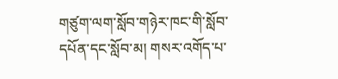གཙུག་ལག་སློབ་གཉེར་ཁང་གི་སློབ་དཔོན་དང་སློབ་མ། གསར་འགོད་པ་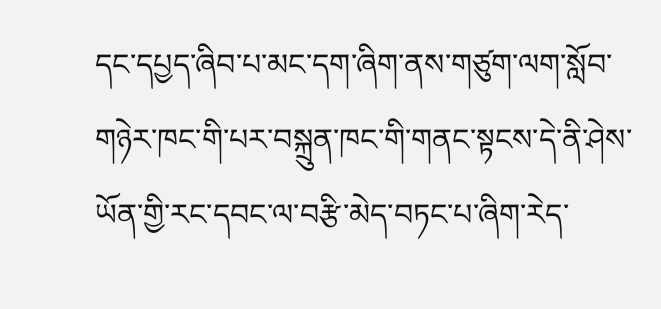དང་དཔྱད་ཞིབ་པ་མང་དག་ཞིག་ནས་གཙུག་ལག་སློབ་གཉེར་ཁང་གི་པར་བསྐྲུན་ཁང་གི་གནང་སྟངས་དེ་ནི་ཤེས་ཡོན་གྱི་རང་དབང་ལ་བརྩི་མེད་བཏང་པ་ཞིག་རེད་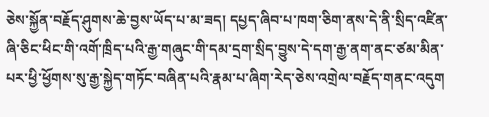ཅེས་སྐྱོན་བརྗོད་ཤུགས་ཆེ་བྱས་ཡོད་པ་མ་ཟད། དཔྱད་ཞིབ་པ་ཁག་ཅིག་ནས་དེ་ནི་སྲིད་འཛིན་ཞི་ཅིང་ཕིང་གི་འགོ་ཁྲིད་པའི་རྒྱ་གཞུང་གི་དམ་དྲག་སྲིད་བྱུས་དེ་དག་རྒྱ་ནག་ནང་ཙམ་མིན་པར་ཕྱི་ཕྱོགས་སུ་རྒྱ་སྐྱེད་གཏོང་བཞིན་པའི་རྣམ་པ་ཞིག་རེད་ཅེས་འགྲེལ་བརྗོད་གནང་འདུག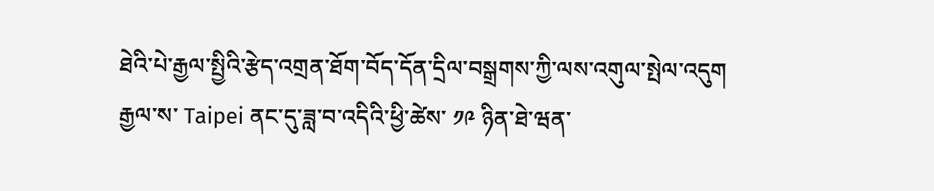ཐེའི་པེ་རྒྱལ་སྤྱིའི་རྩེད་འགྲན་ཐོག་བོད་དོན་དྲིལ་བསྒྲགས་ཀྱི་ལས་འགུལ་སྤེལ་འདུག
རྒྱལ་ས་ Taipei ནང་དུ་ཟླ་བ་འདིའི་ཕྱི་ཚེས་ ༡༩ ཉིན་ཐེ་ཝན་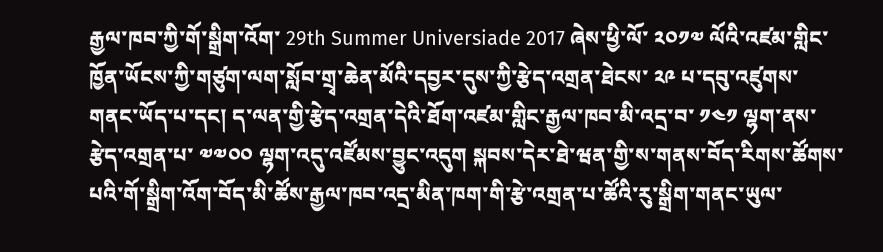རྒྱལ་ཁབ་ཀྱི་གོ་སྒྲིག་འོག་ 29th Summer Universiade 2017 ཞེས་ཕྱི་ལོ་ ༢༠༡༧ ལོའི་འཛམ་གླིང་ཁྱོན་ཡོངས་ཀྱི་གཙུག་ལག་སློབ་གྲྭ་ཆེན་མོའི་དབྱར་དུས་ཀྱི་རྩེད་འགྲན་ཐེངས་ ༢༩ པ་དབུ་འཛུགས་གནང་ཡོད་པ་དང། ད་ལན་གྱི་རྩེད་འགྲན་དེའི་ཐོག་འཛམ་གླིང་རྒྱལ་ཁབ་མི་འདྲ་བ་ ༡༤༡ ལྷག་ནས་རྩེད་འགྲན་པ་ ༧༧༠༠ ལྷག་འདུ་འཛོམས་བྱུང་འདུག སྐབས་དེར་ཐེ་ཝན་གྱི་ས་གནས་བོད་རིགས་ཚོགས་པའི་གོ་སྒྲིག་འོག་བོད་མི་ཚོས་རྒྱལ་ཁབ་འདྲ་མིན་ཁག་གི་རྩེ་འགྲན་པ་ཚོའི་རུ་སྒྲིག་གནང་ཡུལ་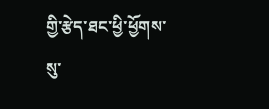གྱི་རྩེད་ཐང་ཕྱི་ཕྱོགས་སུ་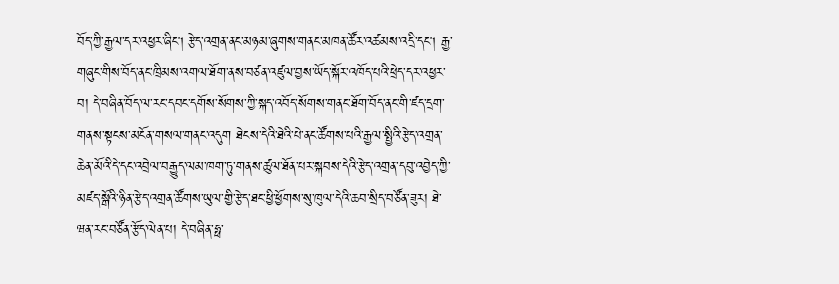བོད་ཀྱི་རྒྱལ་དར་འཕྱར་ཞིང། རྩེད་འགྲན་ནང་མཉམ་ཞུགས་གནང་མཁན་ཚོར་འཚམས་འདྲི་དང། རྒྱ་གཞུང་གིས་བོད་ནང་ཁྲིམས་འགལ་ཐོག་ནས་བཙན་འཛུལ་བྱས་ཡོད་སྐོར་འཁོད་པའི་ཕྲེད་དར་འཕྱར་བ། དེ་བཞིན་བོད་ལ་རང་དབང་དགོས་སོགས་ཀྱི་སྐད་འབོད་སོགས་གནང་ཐོག་བོད་ནང་གི་ཛད་དྲག་གནས་སྟངས་མངོན་གསལ་གནང་འདུག ཐེངས་དེའི་ཐེའི་པེ་ནང་ཚོགས་པའི་རྒྱལ་སྤྱིའི་རྩེད་འགྲན་ཆེན་མོའི་དེ་དང་འབྲེལ་བརྒྱུད་ལམ་ཁག་ཏུ་གནས་ཚུལ་ཐོན་པར་སྐབས་དེའི་རྩེད་འགྲན་དབུ་འབྱེད་ཀྱི་མཛད་སྒོའི་ཉིན་རྩེད་འགྲན་ཚོགས་ཡུལ་གྱི་རྩེད་ཐང་ཕྱི་ཕྱོགས་སུ་ཁུལ་དེའི་ཆབ་སྲིད་བཙོན་ཟུར། ཐེ་ཝན་རང་བཙོན་རྩོད་ལེན་པ། དེ་བཞིན་ཧྥ་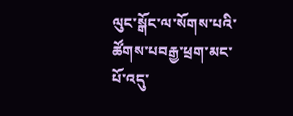ལུང་སྒོང་ལ་སོགས་པའི་ཚོགས་པབརྒྱ་ཕྲག་མང་པོ་འདུ་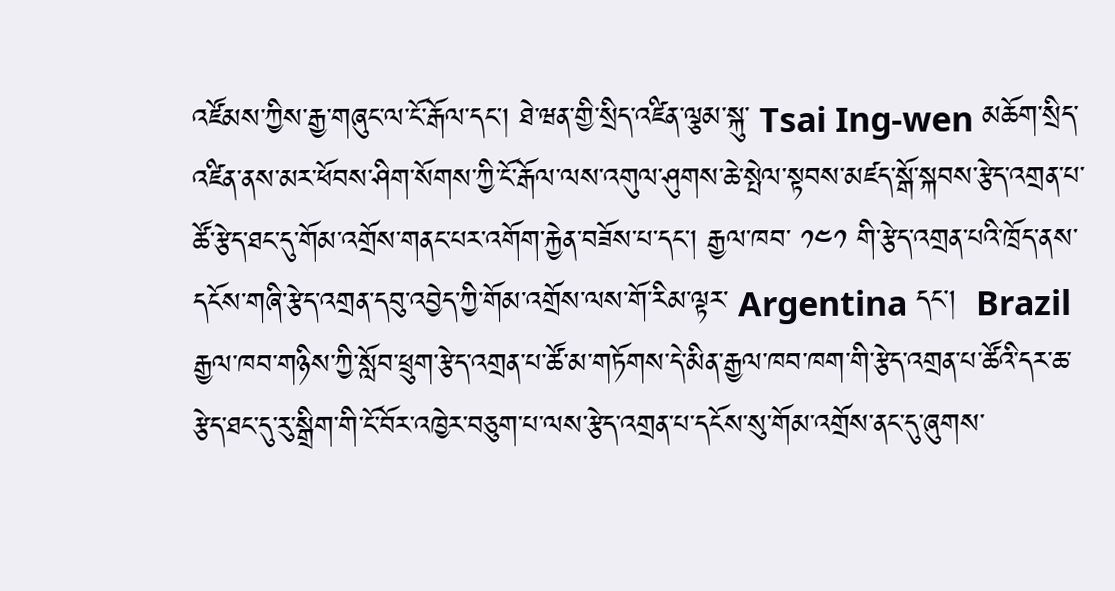འཛོམས་ཀྱིས་རྒྱ་གཞུང་ལ་ངོ་རྒོལ་དང། ཐེ་ཝན་གྱི་སྲིད་འཛིན་ལྕམ་སྐུ་ Tsai Ing-wen མཆོག་སྲིད་འཛིན་ནས་མར་ཕོབས་ཤིག་སོགས་ཀྱི་ངོ་རྒོལ་ལས་འགུལ་ཤུགས་ཆེ་སྤེལ་སྟབས་མཛད་སྒོ་སྐབས་རྩེད་འགྲན་པ་ཚོ་རྩེད་ཐང་དུ་གོམ་འགྲོས་གནང་པར་འགོག་རྐྱེན་བཟོས་པ་དང་། རྒྱལ་ཁབ་ ༡༤༡ གི་རྩེད་འགྲན་པའི་ཁྲོད་ནས་དངོས་གཞི་རྩེད་འགྲན་དབུ་འབྱེད་ཀྱི་གོམ་འགྲོས་ལས་གོ་རིམ་ལྟར་ Argentina དང།  Brazil རྒྱལ་ཁབ་གཉིས་ཀྱི་སློབ་ཕྲུག་རྩེད་འགྲན་པ་ཚོ་མ་གཏོགས་དེ་མིན་རྒྱལ་ཁབ་ཁག་གི་རྩེད་འགྲན་པ་ཚོའི་དར་ཆ་རྩེད་ཐང་དུ་རུ་སྒྲིག་གི་ངོ་བོར་འཁྱེར་བཅུག་པ་ལས་རྩེད་འགྲན་པ་དངོས་སུ་གོམ་འགྲོས་ནང་དུ་ཞུགས་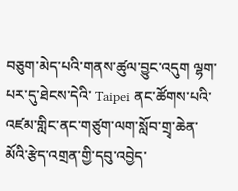བཅུག་མེད་པའི་གནས་ཚུལ་བྱུང་འདུག ལྷག་པར་དུ་ཐེངས་དེའི་ Taipei ནང་ཚོགས་པའི་འཛམ་གླིང་ནང་གཙུག་ལག་སློབ་གྲྭ་ཆེན་མོའི་རྩེད་འགྲན་གྱི་དབུ་འབྱེད་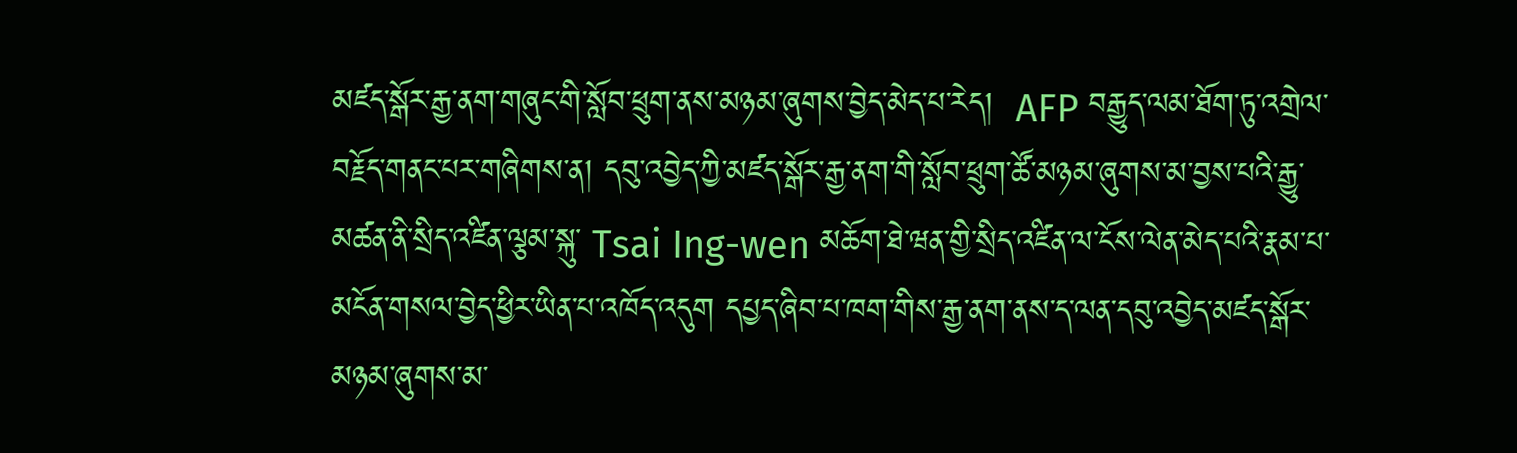མཛད་སྒོར་རྒྱ་ནག་གཞུང་གི་སློབ་ཕྲུག་ནས་མཉམ་ཞུགས་བྱེད་མེད་པ་རེད།  AFP བརྒྱུད་ལམ་ཐོག་ཏུ་འགྲེལ་བརྗོད་གནང་པར་གཞིགས་ན། དབུ་འབྱེད་ཀྱི་མཛད་སྒོར་རྒྱ་ནག་གི་སློབ་ཕྲུག་ཚོ་མཉམ་ཞུགས་མ་བྱས་པའི་རྒྱུ་མཚན་ནི་སྲིད་འཛིན་ལྕམ་སྐུ་ Tsai Ing-wen མཆོག་ཐེ་ཝན་གྱི་སྲིད་འཛིན་ལ་ངོས་ལེན་མེད་པའི་རྣམ་པ་མངོན་གསལ་བྱེད་ཕྱིར་ཡིན་པ་འཁོད་འདུག དཔྱད་ཞིབ་པ་ཁག་གིས་རྒྱ་ནག་ནས་ད་ལན་དབུ་འབྱེད་མཛད་སྒོར་མཉམ་ཞུགས་མ་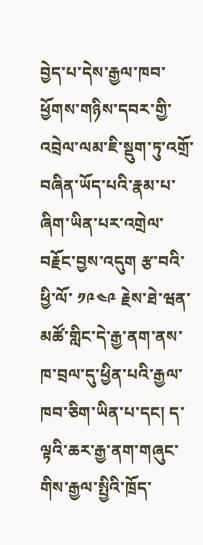བྱེད་པ་དེས་རྒྱལ་ཁབ་ཕྱོགས་གཉིས་དབར་གྱི་འབྲེལ་ལམ་ཇི་སྡུག་ཏུ་འགྲོ་བཞིན་ཡོད་པའི་རྣམ་པ་ཞིག་ཡིན་པར་འགྲེལ་བརྗོང་བྱས་འདུག རྩ་བའི་ཕྱི་ལོ་ ༡༩༤༩ རྗེས་ཐེ་ཝན་མཚོ་གླིང་དེ་རྒྱ་ནག་ནས་ཁ་བྲལ་དུ་ཕྱིན་པའི་རྒྱལ་ཁབ་ཅིག་ཡིན་པ་དང། ད་ལྟའི་ཆར་རྒྱ་ནག་གཞུང་གིས་རྒྱལ་སྤྱིའི་ཁྲོད་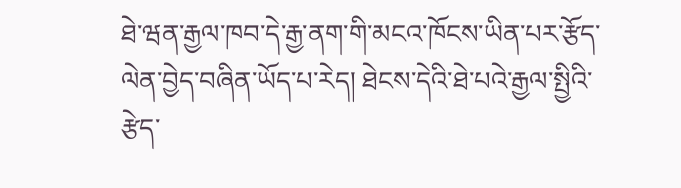ཐེ་ཝན་རྒྱལ་ཁབ་དེ་རྒྱ་ནག་གི་མངའ་ཁོངས་ཡིན་པར་རྩོད་ལེན་བྱེད་བཞིན་ཡོད་པ་རེད། ཐེངས་དེའི་ཐེ་པའེ་རྒྱལ་སྤྱིའི་རྩེད་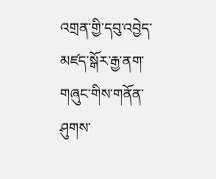འགྲན་གྱི་དབུ་འབྱེད་མཛད་སྒོར་རྒྱ་ནག་གཞུང་གིས་གནོན་ཤུགས་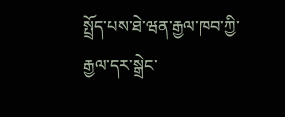སྤྲོད་པས་ཐེ་ཝན་རྒྱལ་ཁབ་ཀྱི་རྒྱལ་དར་སྒྲེང་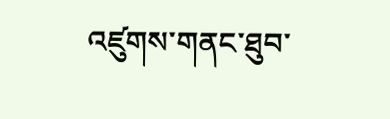འཛུགས་གནང་ཐུབ་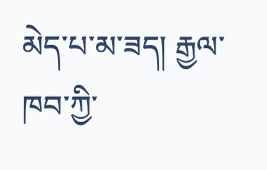མེད་པ་མ་ཟད། རྒྱལ་ཁབ་ཀྱི་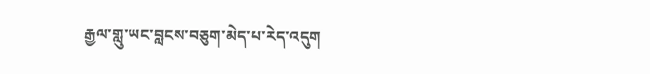རྒྱལ་གླུ་ཡང་བླངས་བཅུག་མེད་པ་རེད་འདུག